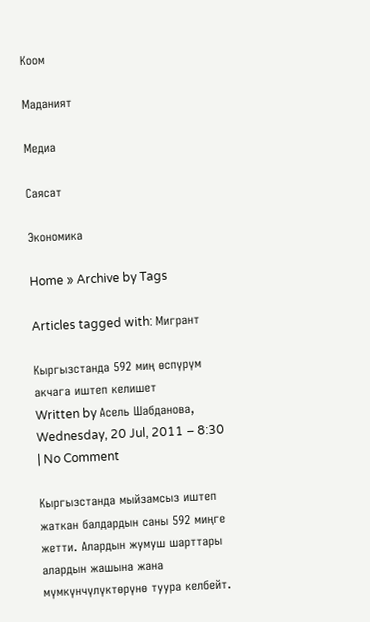Коом

Маданият

Медиа

Саясат

Экономика

Home » Archive by Tags

Articles tagged with: Мигрант

Кыргызстанда 592 миң өспүрүм акчага иштеп келишет
Written by Асель Шабданова, Wednesday, 20 Jul, 2011 – 8:30 | No Comment

Кыргызстанда мыйзамсыз иштеп жаткан балдардын саны 592 миңге жетти. Алардын жумуш шарттары алардын жашына жана мүмкүнчүлүктөрүнө туура келбейт.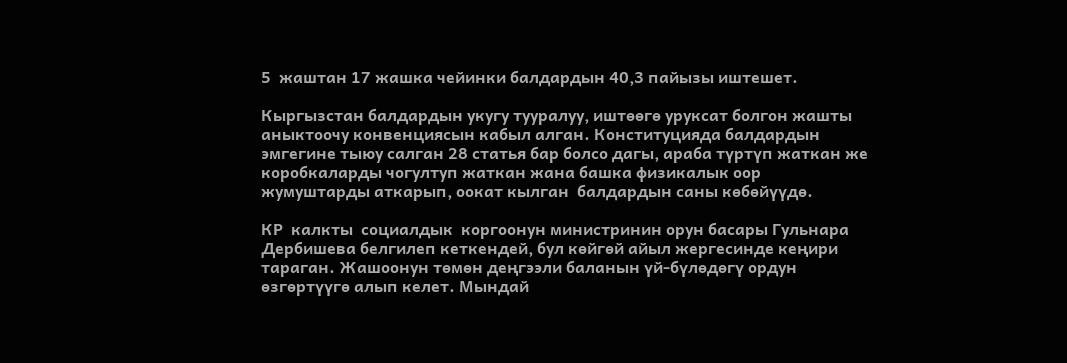5  жаштан 17 жашка чейинки балдардын 40,3 пайызы иштешет.

Кыргызстан балдардын укугу тууралуу, иштөөгө уруксат болгон жашты аныктоочу конвенциясын кабыл алган. Конституцияда балдардын эмгегине тыюу салган 28 статья бар болсо дагы, араба түртүп жаткан же коробкаларды чогултуп жаткан жана башка физикалык оор жумуштарды аткарып, оокат кылган  балдардын саны көбөйүүдө.

КР  калкты  социалдык  коргоонун министринин орун басары Гульнара Дербишева белгилеп кеткендей, бул көйгөй айыл жергесинде кеңири тараган. Жашоонун төмөн деңгээли баланын үй-бүлөдөгү ордун өзгөртүүгө алып келет. Мындай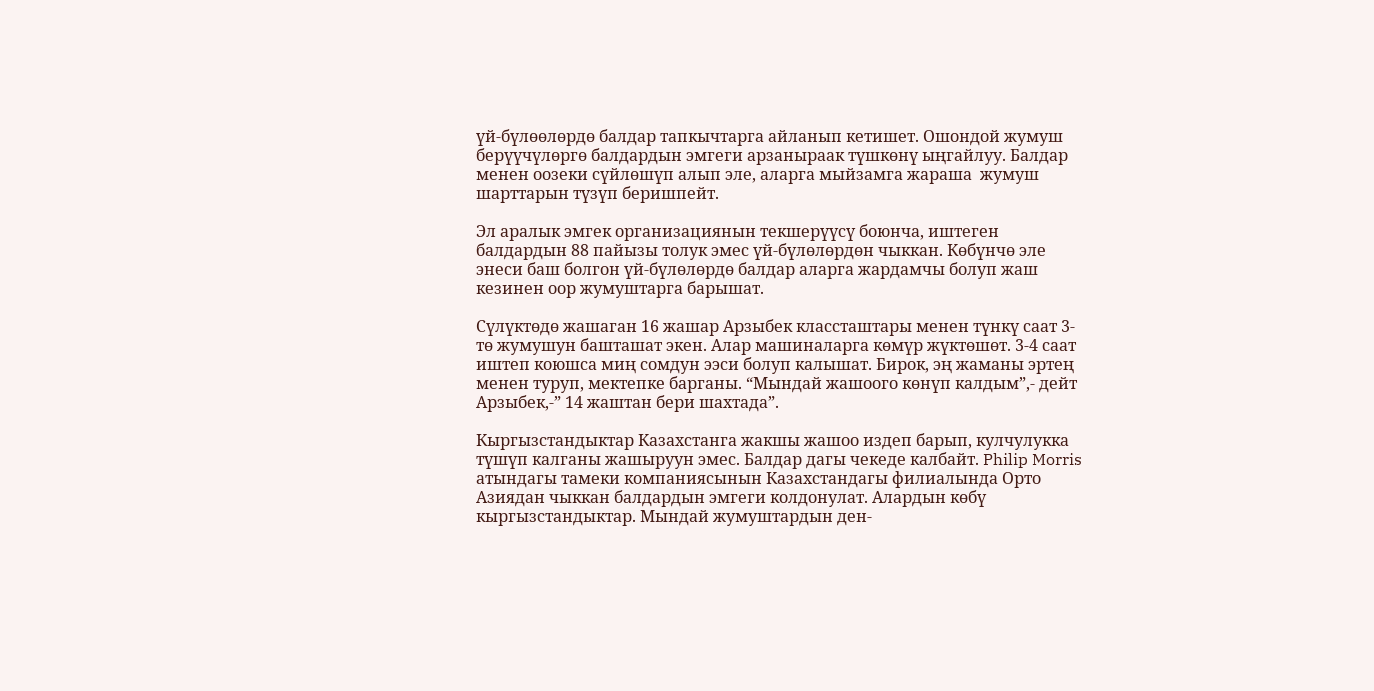үй-бүлөөлөрдө балдар тапкычтарга айланып кетишет. Ошондой жумуш берүүчүлөргө балдардын эмгеги арзаныраак түшкөнү ыңгайлуу. Балдар менен оозеки сүйлөшүп алып эле, аларга мыйзамга жараша  жумуш шарттарын түзүп беришпейт.

Эл аралык эмгек организациянын текшерүүсү боюнча, иштеген балдардын 88 пайызы толук эмес үй-бүлөлөрдөн чыккан. Көбүнчө эле энеси баш болгон үй-бүлөлөрдө балдар аларга жардамчы болуп жаш кезинен оор жумуштарга барышат.

Сүлүктөдө жашаган 16 жашар Арзыбек классташтары менен түнкү саат 3-тө жумушун башташат экен. Алар машиналарга көмүр жүктөшөт. 3-4 саат иштеп коюшса миң сомдун ээси болуп калышат. Бирок, эң жаманы эртең менен туруп, мектепке барганы. “Мындай жашоого көнүп калдым”,- дейт Арзыбек,-” 14 жаштан бери шахтада”.

Кыргызстандыктар Казахстанга жакшы жашоо издеп барып, кулчулукка түшүп калганы жашыруун эмес. Балдар дагы чекеде калбайт. Philip Morris атындагы тамеки компаниясынын Казахстандагы филиалында Орто Азиядан чыккан балдардын эмгеги колдонулат. Алардын көбү кыргызстандыктар. Мындай жумуштардын ден-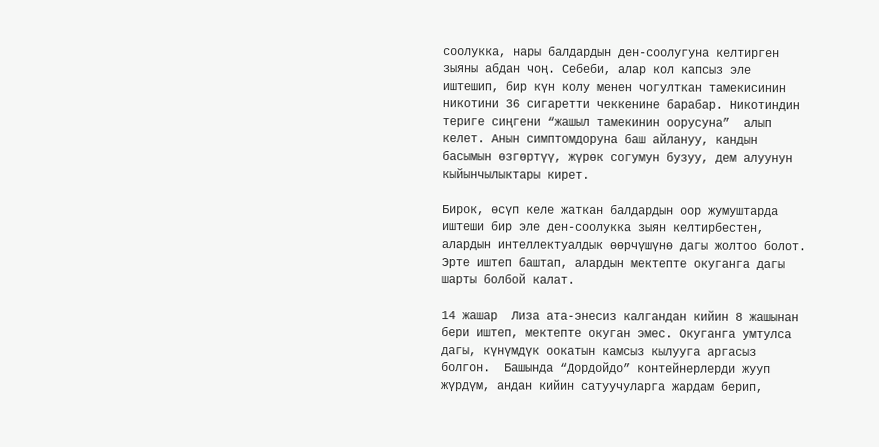соолукка, нары балдардын ден-соолугуна келтирген зыяны абдан чоң. Себеби, алар кол капсыз эле иштешип, бир күн колу менен чогулткан тамекисинин никотини 36 сигаретти чеккенине барабар. Никотиндин териге сиңгени “жашыл тамекинин оорусуна”  алып келет. Анын симптомдоруна баш айлануу, кандын басымын өзгөртүү, жүрөк согумун бузуу, дем алуунун кыйынчылыктары кирет.

Бирок, өсүп келе жаткан балдардын оор жумуштарда иштеши бир эле ден-соолукка зыян келтирбестен, алардын интеллектуалдык өөрчүшүнө дагы жолтоо болот.  Эрте иштеп баштап, алардын мектепте окуганга дагы шарты болбой калат.

14 жашар  Лиза ата-энесиз калгандан кийин 8 жашынан бери иштеп, мектепте окуган эмес. Окуганга умтулса дагы, күнүмдүк оокатын камсыз кылууга аргасыз болгон.  Башында “Дордойдо” контейнерлерди жууп жүрдүм, андан кийин сатуучуларга жардам берип,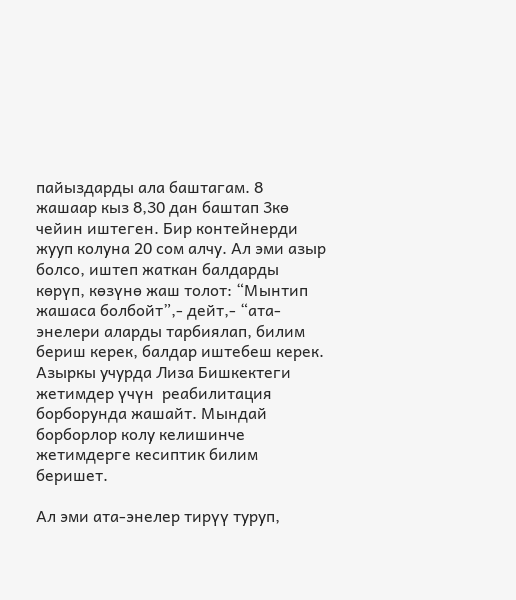пайыздарды ала баштагам. 8 жашаар кыз 8,30 дан баштап 3кө чейин иштеген. Бир контейнерди жууп колуна 20 сом алчу. Ал эми азыр болсо, иштеп жаткан балдарды көрүп, көзүнө жаш толот: “Мынтип жашаса болбойт”,- дейт,- “ата- энелери аларды тарбиялап, билим бериш керек, балдар иштебеш керек. Азыркы учурда Лиза Бишкектеги жетимдер үчүн  реабилитация борборунда жашайт. Мындай борборлор колу келишинче жетимдерге кесиптик билим беришет.

Ал эми ата-энелер тирүү туруп,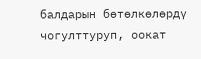балдарын бөтөлкөлөрдү чогулттуруп, оокат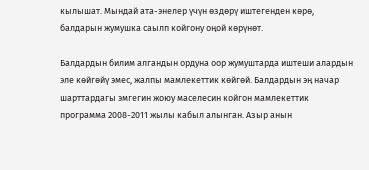кылышат. Мындай ата-энелер үчүн өздөрү иштегенден көрө, балдарын жумушка саылп койгону оңой көрүнөт.

Балдардын билим алгандын ордуна оор жумуштарда иштеши алардын эле көйгөйү эмес, жалпы мамлекеттик көйгөй. Балдардын эң начар шарттардагы эмгегин жоюу маселесин койгон мамлекеттик программа 2008-2011 жылы кабыл алынган. Азыр анын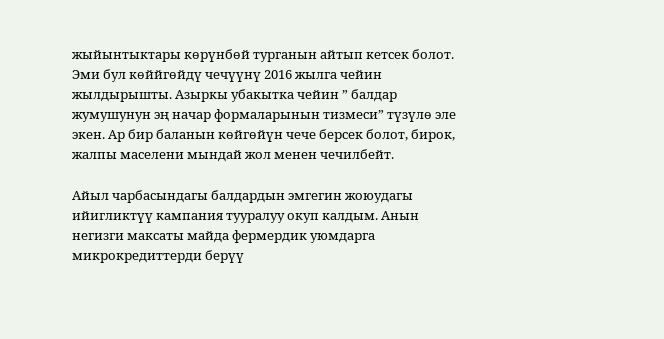жыйынтыктары көрүнбөй турганын айтып кетсек болот. Эми бул көййгөйдү чечүүнү 2016 жылга чейин жылдырышты. Азыркы убакытка чейин ” балдар жумушунун эң начар формаларынын тизмеси” түзүлө эле экен. Ар бир баланын көйгөйүн чече берсек болот, бирок, жалпы маселени мындай жол менен чечилбейт.

Айыл чарбасындагы балдардын эмгегин жоюудагы ийигликтүү кампания тууралуу окуп калдым. Анын негизги максаты майда фермердик уюмдарга микрокредиттерди берүү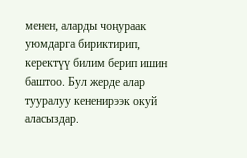менен, аларды чоңураак уюмдарга бириктирип, керектүү билим берип ишин баштоо. Бул жерде алар тууралуу кененирээк окуй аласыздар.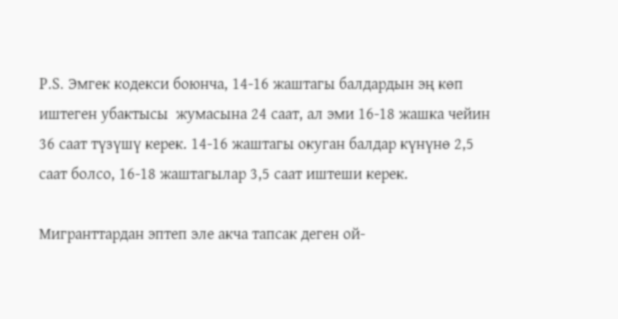P.S. Эмгек кодекси боюнча, 14-16 жаштагы балдардын эң көп иштеген убактысы  жумасына 24 саат, ал эми 16-18 жашка чейин 36 саат түзүшү керек. 14-16 жаштагы окуган балдар күнүнө 2,5 саат болсо, 16-18 жаштагылар 3,5 саат иштеши керек.

Мигранттардан эптеп эле акча тапсак деген ой-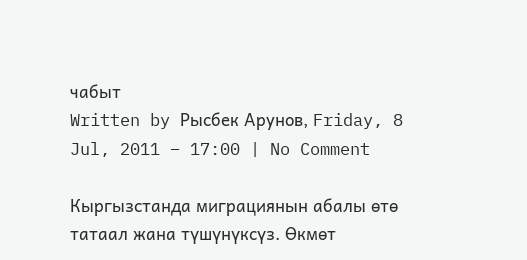чабыт
Written by Рысбек Арунов, Friday, 8 Jul, 2011 – 17:00 | No Comment

Кыргызстанда миграциянын абалы өтө татаал жана түшүнүксүз. Өкмөт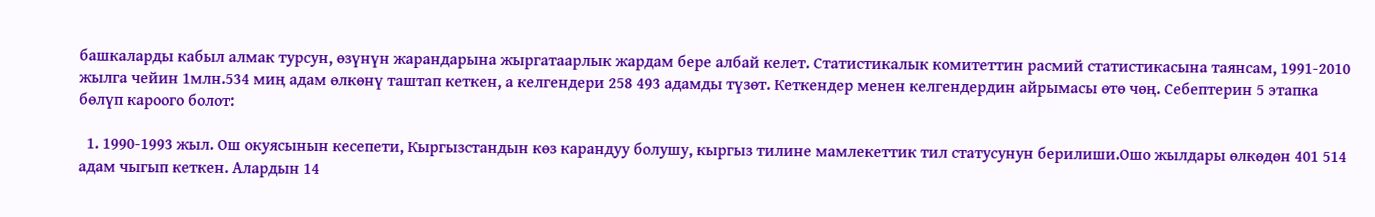башкаларды кабыл алмак турсун, өзүнүн жарандарына жыргатаарлык жардам бере албай келет. Статистикалык комитеттин расмий статистикасына таянсам, 1991-2010 жылга чейин 1млн.534 миң адам өлкөнү таштап кеткен, а келгендери 258 493 адамды түзөт. Кеткендер менен келгендердин айрымасы өтө чөң. Себептерин 5 этапка бөлүп кароого болот:

  1. 1990-1993 жыл. Ош окуясынын кесепети, Кыргызстандын көз карандуу болушу, кыргыз тилине мамлекеттик тил статусунун берилиши.Ошо жылдары өлкөдөн 401 514 адам чыгып кеткен. Алардын 14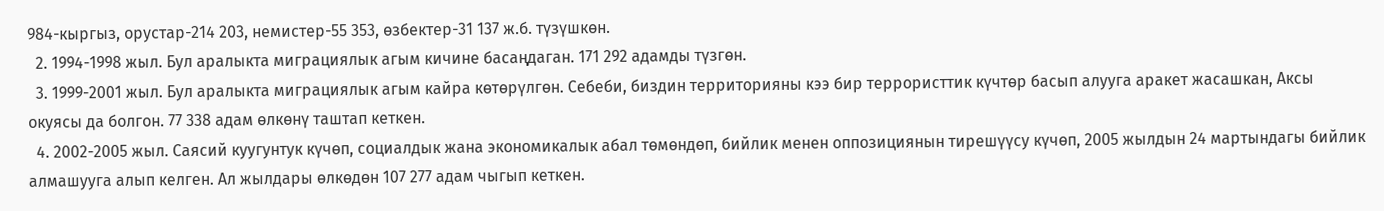984-кыргыз, орустар-214 203, немистер-55 353, өзбектер-31 137 ж.б. түзүшкөн.
  2. 1994-1998 жыл. Бул аралыкта миграциялык агым кичине басаңдаган. 171 292 адамды түзгөн.
  3. 1999-2001 жыл. Бул аралыкта миграциялык агым кайра көтөрүлгөн. Себеби, биздин территорияны кээ бир террористтик күчтөр басып алууга аракет жасашкан, Аксы окуясы да болгон. 77 338 адам өлкөнү таштап кеткен.
  4. 2002-2005 жыл. Саясий куугунтук күчөп, социалдык жана экономикалык абал төмөндөп, бийлик менен оппозициянын тирешүүсу күчөп, 2005 жылдын 24 мартындагы бийлик алмашууга алып келген. Ал жылдары өлкөдөн 107 277 адам чыгып кеткен.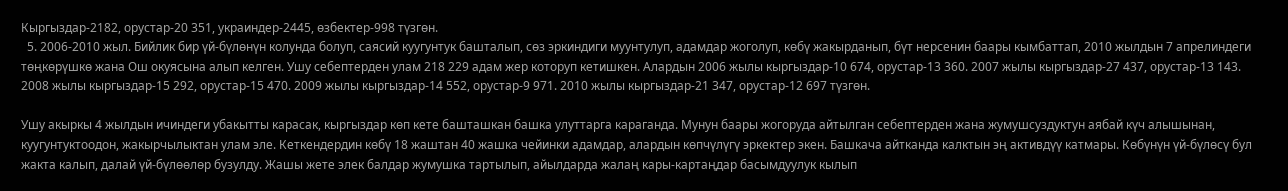Кыргыздар-2182, орустар-20 351, украиндер-2445, өзбектер-998 түзгөн.
  5. 2006-2010 жыл. Бийлик бир үй-бүлөнүн колунда болуп, саясий куугунтук башталып, сөз эркиндиги муунтулуп, адамдар жоголуп, көбү жакырданып, бүт нерсенин баары кымбаттап, 2010 жылдын 7 апрелиндеги төңкөрүшкө жана Ош окуясына алып келген. Ушу себептерден улам 218 229 адам жер которуп кетишкен. Алардын 2006 жылы кыргыздар-10 674, орустар-13 360. 2007 жылы кыргыздар-27 437, орустар-13 143. 2008 жылы кыргыздар-15 292, орустар-15 470. 2009 жылы кыргыздар-14 552, орустар-9 971. 2010 жылы кыргыздар-21 347, орустар-12 697 түзгөн.

Ушу акыркы 4 жылдын ичиндеги убакытты карасак, кыргыздар көп кете башташкан башка улуттарга караганда. Мунун баары жогоруда айтылган себептерден жана жумушсуздуктун аябай күч алышынан, куугунтуктоодон, жакырчылыктан улам эле. Кеткендердин көбү 18 жаштан 40 жашка чейинки адамдар, алардын көпчүлүгү эркектер экен. Башкача айтканда калктын эң активдүү катмары. Көбүнүн үй-бүлөсү бул жакта калып, далай үй-бүлөөлөр бузулду. Жашы жете элек балдар жумушка тартылып, айылдарда жалаң кары-картаңдар басымдуулук кылып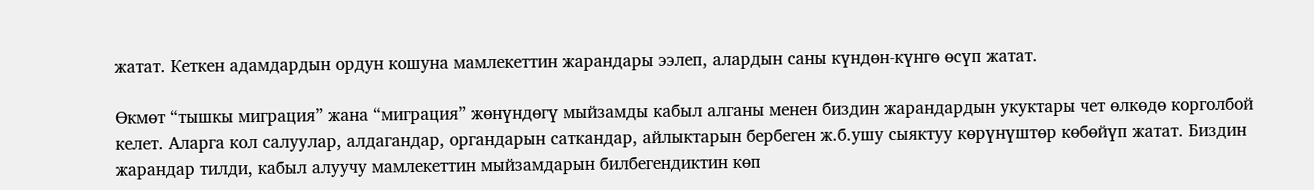жатат. Кеткен адамдардын ордун кошуна мамлекеттин жарандары ээлеп, алардын саны күндөн-күнгө өсүп жатат.

Өкмөт “тышкы миграция” жана “миграция” жөнүндөгү мыйзамды кабыл алганы менен биздин жарандардын укуктары чет өлкөдө корголбой келет. Аларга кол салуулар, алдагандар, органдарын саткандар, айлыктарын бербеген ж.б.ушу сыяктуу көрүнүштөр көбөйүп жатат. Биздин жарандар тилди, кабыл алуучу мамлекеттин мыйзамдарын билбегендиктин көп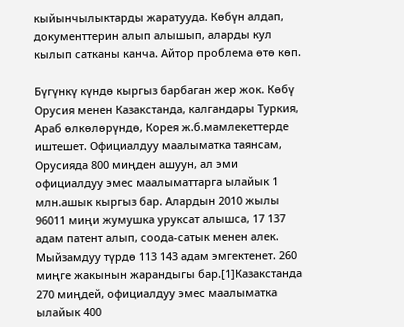кыйынчылыктарды жаратууда. Көбүн алдап, документтерин алып алышып, аларды кул кылып сатканы канча. Айтор проблема өтө көп.

Бүгүнкү күндө кыргыз барбаган жер жок. Көбү Орусия менен Казакстанда, калгандары Туркия, Араб өлкөлөрүндө, Корея ж.б.мамлекеттерде иштешет. Официалдуу маалыматка таянсам, Орусияда 800 миңден ашуун, ал эми официалдуу эмес маалыматтарга ылайык 1 млн.ашык кыргыз бар. Алардын 2010 жылы 96011 миңи жумушка уруксат алышса, 17 137 адам патент алып, соода-сатык менен алек. Мыйзамдуу түрдө 113 143 адам эмгектенет. 260 миңге жакынын жарандыгы бар.[1]Казакстанда 270 миңдей, официалдуу эмес маалыматка ылайык 400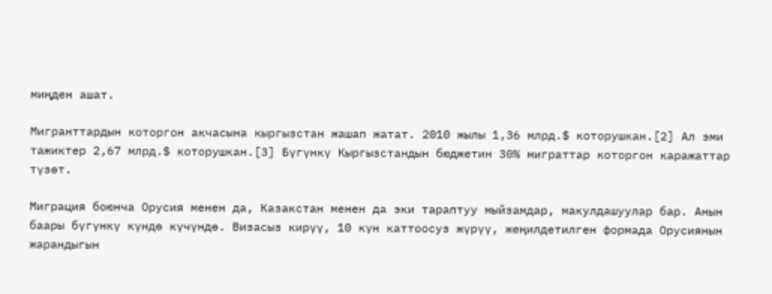миңден ашат.

Мигранттардын которгон акчасына кыргызстан жашап жатат. 2010 жылы 1,36 млрд.$ которушкан.[2] Ал эми тажиктер 2,67 млрд.$ которушкан.[3] Бүгүнкү Кыргызстандын бюджетин 30% миграттар которгон каражаттар түзөт.

Миграция боюнча Орусия менен да, Казакстан менен да эки тараптуу мыйзамдар, макулдашуулар бар. Анын баары бүгүнкү күндө күчүндө. Визасыз кирүү, 10 күн каттоосуз жүрүү, жеңилдетилген формада Орусиянын жарандыгын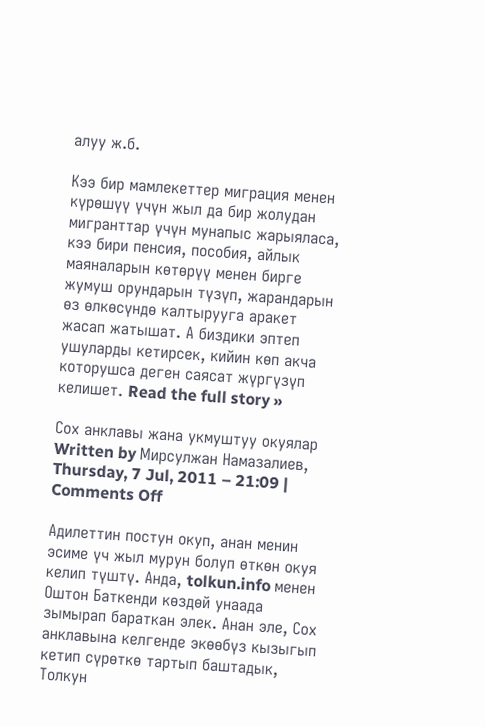алуу ж.б.

Кээ бир мамлекеттер миграция менен күрөшүү үчүн жыл да бир жолудан мигранттар үчүн мунапыс жарыяласа, кээ бири пенсия, пособия, айлык маяналарын көтөрүү менен бирге жумуш орундарын түзүп, жарандарын өз өлкөсүндө калтырууга аракет жасап жатышат. А биздики эптеп ушуларды кетирсек, кийин көп акча которушса деген саясат жүргүзүп келишет. Read the full story »

Сох анклавы жана укмуштуу окуялар
Written by Мирсулжан Намазалиев, Thursday, 7 Jul, 2011 – 21:09 | Comments Off

Адилеттин постун окуп, анан менин эсиме үч жыл мурун болуп өткөн окуя келип түштү. Анда, tolkun.info менен Оштон Баткенди көздөй унаада зымырап бараткан элек. Анан эле, Сох анклавына келгенде экөөбүз кызыгып кетип сүрөткө тартып баштадык, Толкун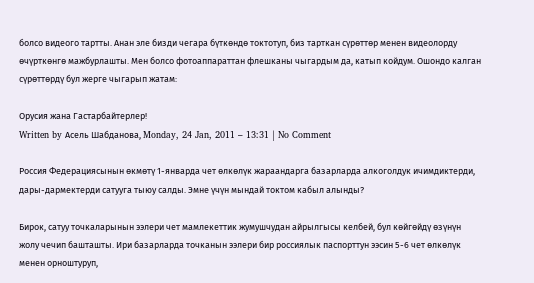болсо видеого тартты. Анан эле бизди чегара бүткөндө токтотуп, биз тарткан сүрөттөр менен видеолорду өчүрткөнгө мажбурлашты. Мен болсо фотоаппараттан флешканы чыгардым да, катып койдум. Ошондо калган сүрөттөрдү бул жерге чыгарып жатам:

Орусия жана Гастарбайтерлер!
Written by Асель Шабданова, Monday, 24 Jan, 2011 – 13:31 | No Comment

Россия Федерациясынын өкмөтү 1-январда чет өлкөлүк жараандарга базарларда алкоголдук ичимдиктерди, дары-дармектерди сатууга тыюу салды. Эмне үчүн мындай токтом кабыл алынды?

Бирок, сатуу точкаларынын ээлери чет мамлекеттик жумушчудан айрылгысы келбей, бул көйгөйдү өзүнүн жолу чечип башташты. Ири базарларда точканын ээлери бир россиялык паспорттун ээсин 5-6 чет өлкөлүк менен орноштуруп,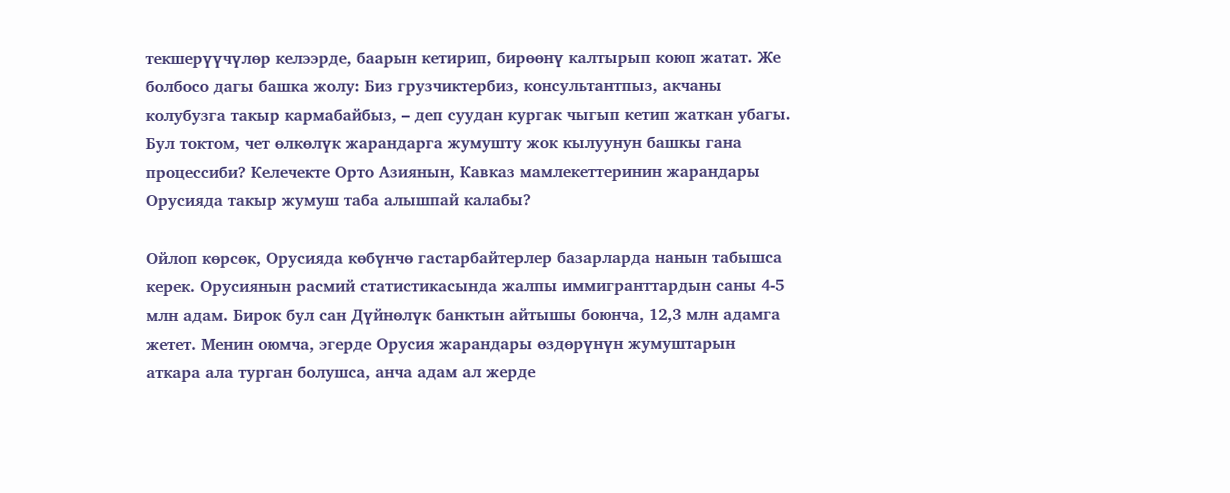текшерүүчүлөр келээрде, баарын кетирип, бирөөнү калтырып коюп жатат. Же болбосо дагы башка жолу: Биз грузчиктербиз, консультантпыз, акчаны колубузга такыр кармабайбыз, – деп суудан кургак чыгып кетип жаткан убагы. Бул токтом, чет өлкөлүк жарандарга жумушту жок кылуунун башкы гана процессиби? Келечекте Орто Азиянын, Кавказ мамлекеттеринин жарандары Орусияда такыр жумуш таба алышпай калабы?

Ойлоп көрсөк, Орусияда көбүнчө гастарбайтерлер базарларда нанын табышса керек. Орусиянын расмий статистикасында жалпы иммигранттардын саны 4-5 млн адам. Бирок бул сан Дүйнөлүк банктын айтышы боюнча, 12,3 млн адамга жетет. Менин оюмча, эгерде Орусия жарандары өздөрүнүн жумуштарын аткара ала турган болушса, анча адам ал жерде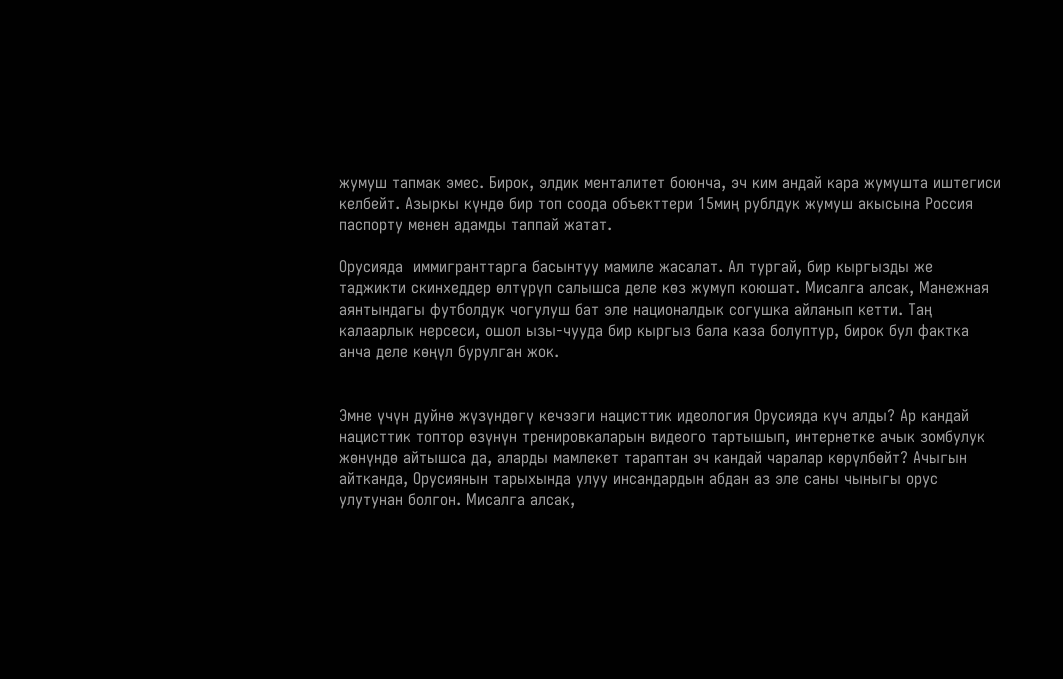жумуш тапмак эмес. Бирок, элдик менталитет боюнча, эч ким андай кара жумушта иштегиси келбейт. Азыркы күндө бир топ соода объекттери 15миң рублдук жумуш акысына Россия паспорту менен адамды таппай жатат.

Орусияда  иммигранттарга басынтуу мамиле жасалат. Ал тургай, бир кыргызды же таджикти скинхеддер өлтүрүп салышса деле көз жумуп коюшат. Мисалга алсак, Манежная аянтындагы футболдук чогулуш бат эле националдык согушка айланып кетти. Таң калаарлык нерсеси, ошол ызы-чууда бир кыргыз бала каза болуптур, бирок бул фактка анча деле көңүл бурулган жок.


Эмне үчүн дуйнө жүзүндөгү кечээги нацисттик идеология Орусияда күч алды? Ар кандай нацисттик топтор өзүнүн тренировкаларын видеого тартышып, интернетке ачык зомбулук жөнүндө айтышса да, аларды мамлекет тараптан эч кандай чаралар көрүлбөйт? Ачыгын айтканда, Орусиянын тарыхында улуу инсандардын абдан аз эле саны чыныгы орус улутунан болгон. Мисалга алсак,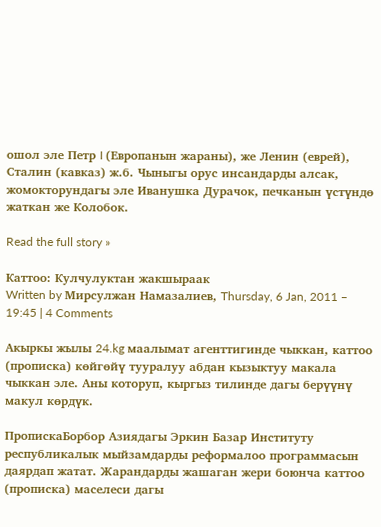ошол эле Петр I (Европанын жараны), же Ленин (еврей), Сталин (кавказ) ж.б. Чыныгы орус инсандарды алсак, жомокторундагы эле Иванушка Дурачок, печканын үстүндө жаткан же Колобок.

Read the full story »

Каттоо: Кулчулуктан жакшыраак
Written by Мирсулжан Намазалиев, Thursday, 6 Jan, 2011 – 19:45 | 4 Comments

Акыркы жылы 24.kg маалымат агенттигинде чыккан, каттоо (прописка) көйгөйү тууралуу абдан кызыктуу макала чыккан эле. Аны которуп, кыргыз тилинде дагы берүүнү макул көрдүк.

ПропискаБорбор Азиядагы Эркин Базар Институту республикалык мыйзамдарды реформалоо программасын даярдап жатат. Жарандарды жашаган жери боюнча каттоо (прописка) маселеси дагы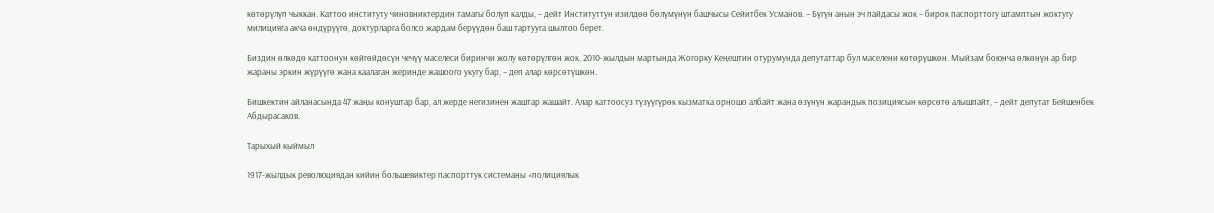көтөрүлүп чыккан. Каттоо институту чиновниктердин тамагы болуп калды, – дейт Институттун изилдөө бөлүмүнүн башчысы Сейитбек Усманов. – Бүгүн анын эч пайдасы жок – бирок паспорттогу штамптын жоктугу милицияга акча өндүрүүгө, доктурларга болсо жардам берүүдөн баш тартууга шылтоо берет.

Биздин өлкөдө каттоонун көйгөйдөcүн чечүү маселеси биринчи жолу көтөрүлгөн жок. 2010-жылдын мартында Жогорку Кеңештин отурумунда депутаттар бул маселени көтөрүшкөн. Мыйзам боюнча өлкөнүн ар бир жараны эркин жүрүүгө жана каалаган жеринде жашоого укугу бар, – деп алар көрсөтүшкөн.

Бишкектин айланасында 47 жаңы конуштар бар, ал жерде негизинен жаштар жашайт. Алар каттоосуз түзүүгүрөк кызматка орношо албайт жана өзүнүн жарандык позициясын көрсөтө алышпайт, – дейт депутат Бейшенбек Абдырасаков.

Тарыхый кыймыл

1917-жылдык революциядан кийин большевиктер паспорттук системаны «полициялык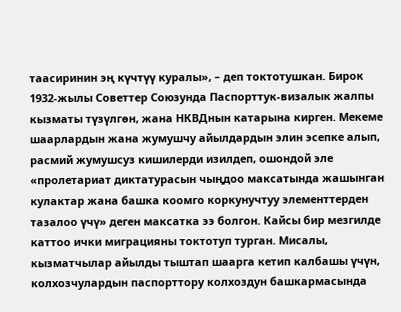таасиринин эң күчтүү куралы», – деп токтотушкан. Бирок 1932-жылы Советтер Союзунда Паспорттук-визалык жалпы кызматы түзүлгөн, жана НКВДнын катарына кирген. Мекеме шаарлардын жана жумушчу айылдардын элин эсепке алып, расмий жумушсуз кишилерди изилдеп, ошондой эле «пролетариат диктатурасын чыңдоо максатында жашынган кулактар жана башка коомго коркунучтуу элементтерден тазалоо үчү» деген максатка ээ болгон. Кайсы бир мезгилде каттоо ички миграцияны токтотуп турган. Мисалы, кызматчылар айылды тыштап шаарга кетип калбашы үчүн, колхозчулардын паспорттору колхоздун башкармасында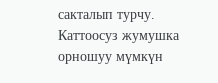сакталып турчу. Каттоосуз жумушка орношуу мүмкүн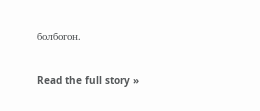болбогон.

Read the full story »